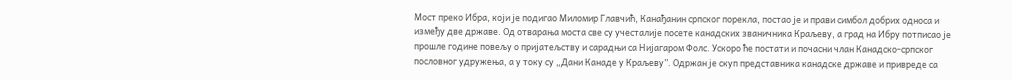Мост преко Ибра, који је подигао Миломир Главчић, Канађанин српског порекла, постао је и прави симбол добрих односа и између две државе. Од отварања моста све су учесталије посете канадских званичника Краљеву, а град на Ибру потписао је прошле године повељу о пријатељству и сарадњи са Нијагаром Фолс. Ускоро ће постати и почасни члан Канадско-српског пословног удружења, а у току су „Дани Канаде у Краљеву”. Одржан је скуп представника канадске државе и привреде са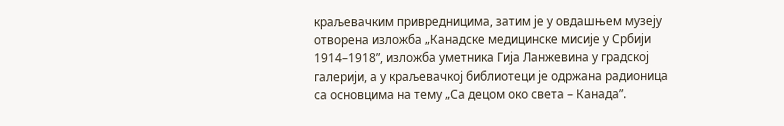краљевачким привредницима, затим је у овдашњем музеју отворена изложба „Канадске медицинске мисије у Србији 1914–1918”, изложба уметника Гија Ланжевина у градској галерији, а у краљевачкој библиотеци је одржана радионица са основцима на тему „Са децом око света – Канада”.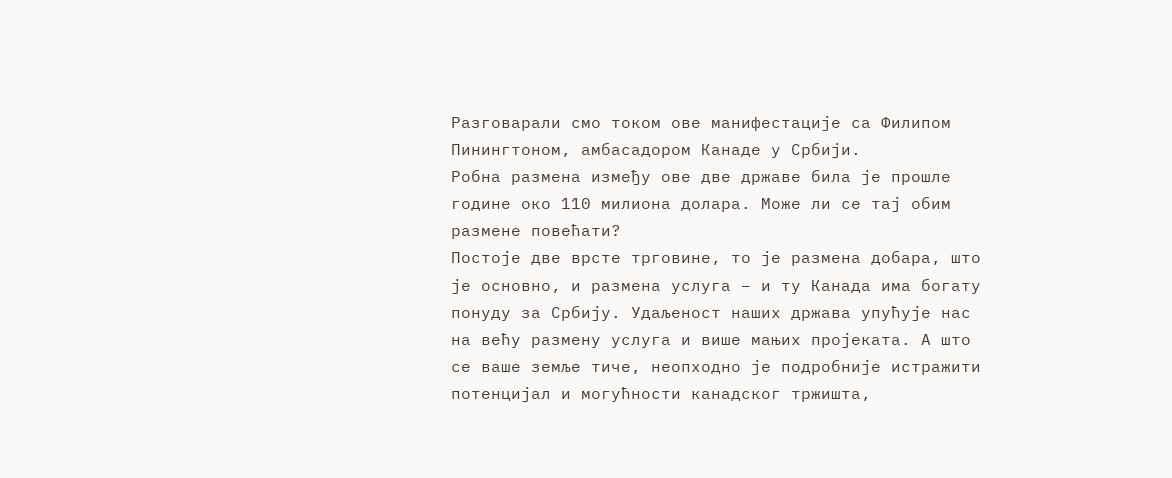Разговарали смо током ове манифестације са Филипом Пинингтоном, амбасадором Канаде у Србији.
Робна размена између ове две државе била је прошле године око 110 милиона долара. Може ли се тај обим размене повећати?
Постоје две врсте трговине, то је размена добара, што је основно, и размена услуга – и ту Канада има богату понуду за Србију. Удаљеност наших држава упућује нас на већу размену услуга и више мањих пројеката. А што се ваше земље тиче, неопходно је подробније истражити потенцијал и могућности канадског тржишта,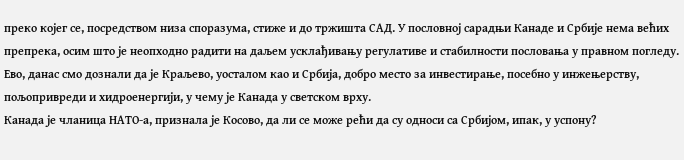преко којег се, посредством низа споразума, стиже и до тржишта САД. У пословној сарадњи Канаде и Србије нема већих препрека, осим што је неопходно радити на даљем усклађивању регулативе и стабилности пословања у правном погледу. Ево, данас смо дознали да је Краљево, уосталом као и Србија, добро место за инвестирање, посебно у инжењерству, пољопривреди и хидроенергији, у чему је Канада у светском врху.
Канада је чланица НАТО-а, признала је Косово, да ли се може рећи да су односи са Србијом, ипак, у успону?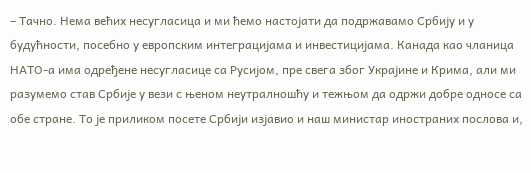– Тачно. Нема већих несугласица и ми ћемо настојати да подржавамо Србију и у будућности, посебно у европским интеграцијама и инвестицијама. Канада као чланица НАТО-а има одређене несугласице са Русијом, пре свега због Украјине и Крима, али ми разумемо став Србије у вези с њеном неутралношћу и тежњом да одржи добре односе са обе стране. То је приликом посете Србији изјавио и наш министар иностраних послова и,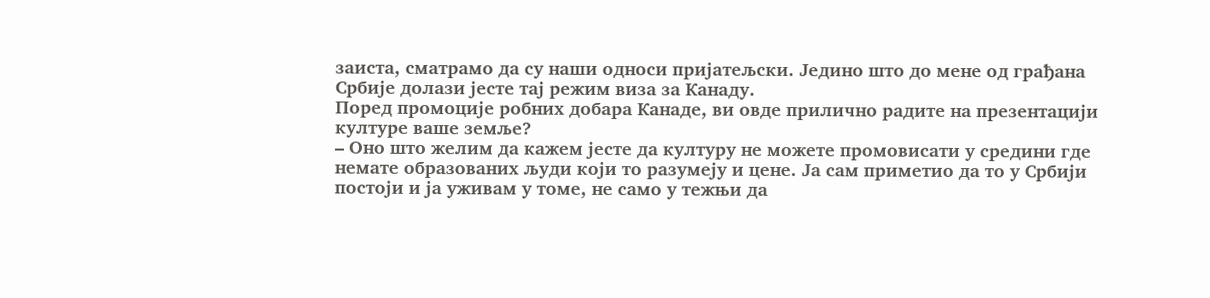заиста, сматрамо да су наши односи пријатељски. Једино што до мене од грађана Србије долази јесте тај режим виза за Канаду.
Поред промоције робних добара Канаде, ви овде прилично радите на презентацији културе ваше земље?
– Оно што желим да кажем јесте да културу не можете промовисати у средини где немате образованих људи који то разумеју и цене. Ја сам приметио да то у Србији постоји и ја уживам у томе, не само у тежњи да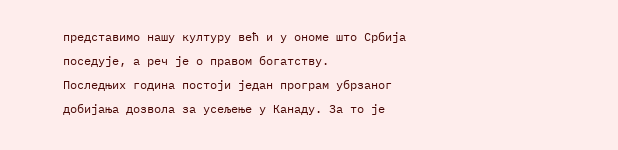представимо нашу културу већ и у ономе што Србија поседује, а реч је о правом богатству.
Последњих година постоји један програм убрзаног добијања дозвола за усељење у Канаду. За то је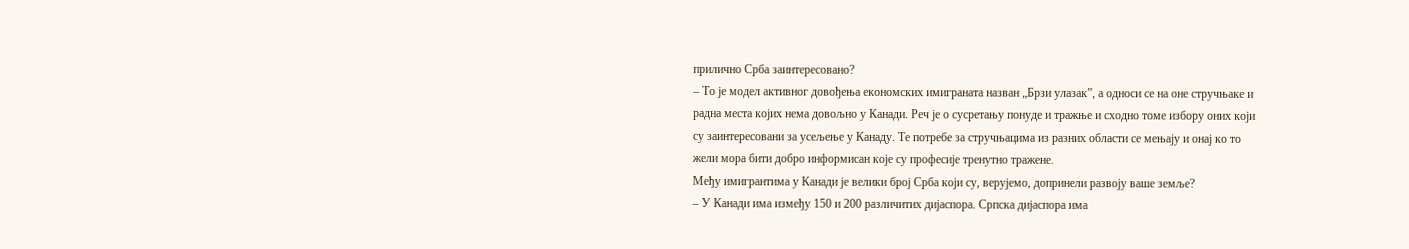прилично Срба заинтересовано?
– То је модел активног довођења економских имиграната назван „Брзи улазак”, а односи се на оне стручњаке и радна места којих нема довољно у Канади. Реч је о сусретању понуде и тражње и сходно томе избору оних који су заинтересовани за усељење у Канаду. Те потребе за стручњацима из разних области се мењају и онај ко то жели мора бити добро информисан које су професије тренутно тражене.
Међу имигрантима у Канади је велики број Срба који су, верујемо, допринели развоју ваше земље?
– У Канади има између 150 и 200 различитих дијаспора. Српска дијаспора има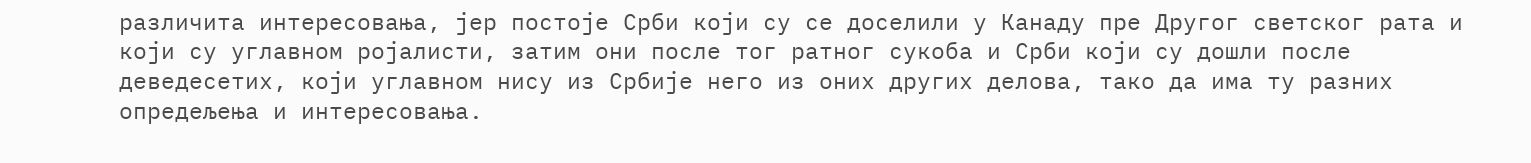различита интересовања, јер постоје Срби који су се доселили у Канаду пре Другог светског рата и који су углавном ројалисти, затим они после тог ратног сукоба и Срби који су дошли после деведесетих, који углавном нису из Србије него из оних других делова, тако да има ту разних опредељења и интересовања.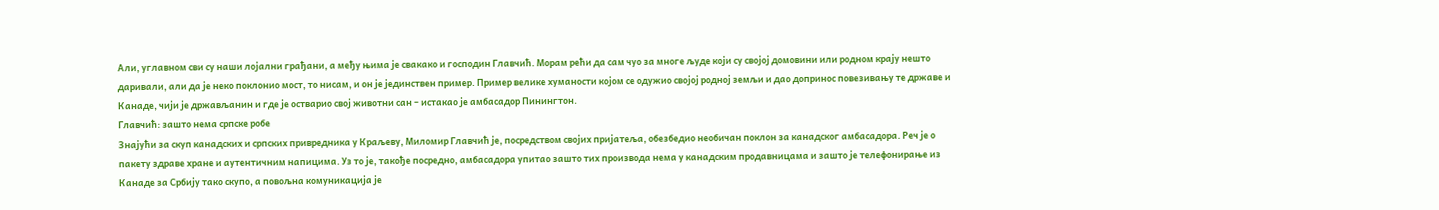Али, углавном сви су наши лојални грађани, а међу њима је свакако и господин Главчић. Морам рећи да сам чуо за многе људе који су својој домовини или родном крају нешто даривали, али да је неко поклонио мост, то нисам, и он је јединствен пример. Пример велике хуманости којом се одужио својој родној земљи и дао допринос повезивању те државе и Канаде, чији је држављанин и где је остварио свој животни сан – истакао је амбасадор Пинингтон.
Главчић: зашто нема српске робе
Знајући за скуп канадских и српских привредника у Краљеву, Миломир Главчић је, посредством својих пријатеља, обезбедио необичан поклон за канадског амбасадора. Реч је о пакету здраве хране и аутентичним напицима. Уз то је, такође посредно, амбасадора упитао зашто тих производа нема у канадским продавницама и зашто је телефонирање из Канаде за Србију тако скупо, а повољна комуникација је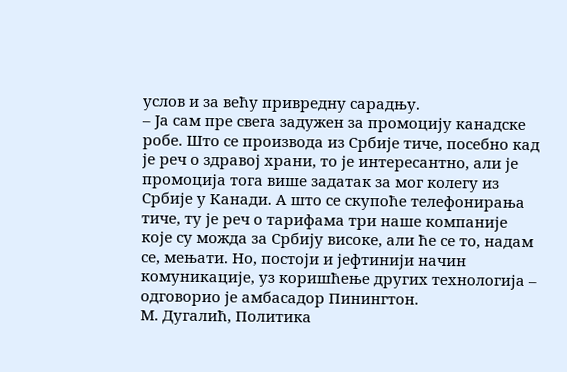услов и за већу привредну сарадњу.
– Ја сам пре свега задужен за промоцију канадске робе. Што се производа из Србије тиче, посебно кад је реч о здравој храни, то је интересантно, али је промоција тога више задатак за мог колегу из Србије у Канади. А што се скупоће телефонирања тиче, ту је реч о тарифама три наше компаније које су можда за Србију високе, али ће се то, надам се, мењати. Но, постоји и јефтинији начин комуникације, уз коришћење других технологија – одговорио је амбасадор Пинингтон.
М. Дугалић, Политика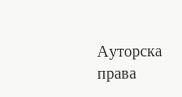Ауторска права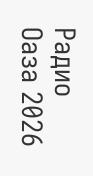Радио Оаза 2026